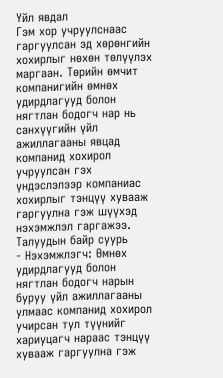Үйл явдал
Гэм хор учруулснаас гаргуулсан эд хөрөнгийн хохирлыг нөхөн төлүүлэх маргаан. Төрийн өмчит компанигийн өмнөх удирдлагууд болон нягтлан бодогч нар нь санхүүгийн үйл ажиллагааны явцад компанид хохирол учруулсан гэх үндэслэлээр компаниас хохирлыг тэнцүү хувааж гаргуулна гэж шүүхэд нэхэмжлэл гаргажээ.
Талуудын байр суурь
- Нэхэмжлэгч: Өмнөх удирдлагууд болон нягтлан бодогч нарын буруу үйл ажиллагааны улмаас компанид хохирол учирсан тул түүнийг хариуцагч нараас тэнцүү хувааж гаргуулна гэж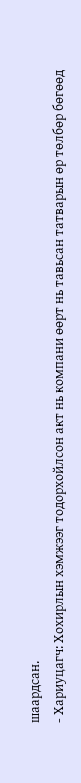шаардсан.
- Хариуцагч: Хохирлын хэмжээг тодорхойлсон акт нь компани өөрт нь тавьсан татварын өр төлбөр бөгөөд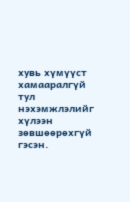хувь хүмүүст хамааралгүй тул нэхэмжлэлийг хүлээн зөвшөөрөхгүй гэсэн.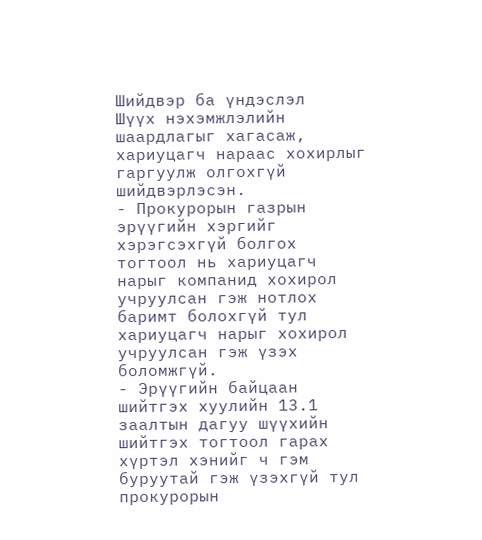Шийдвэр ба үндэслэл
Шүүх нэхэмжлэлийн шаардлагыг хагасаж, хариуцагч нараас хохирлыг гаргуулж олгохгүй шийдвэрлэсэн.
- Прокурорын газрын эрүүгийн хэргийг хэрэгсэхгүй болгох тогтоол нь хариуцагч нарыг компанид хохирол учруулсан гэж нотлох баримт болохгүй тул хариуцагч нарыг хохирол учруулсан гэж үзэх боломжгүй.
- Эрүүгийн байцаан шийтгэх хуулийн 13.1 заалтын дагуу шүүхийн шийтгэх тогтоол гарах хүртэл хэнийг ч гэм буруутай гэж үзэхгүй тул прокурорын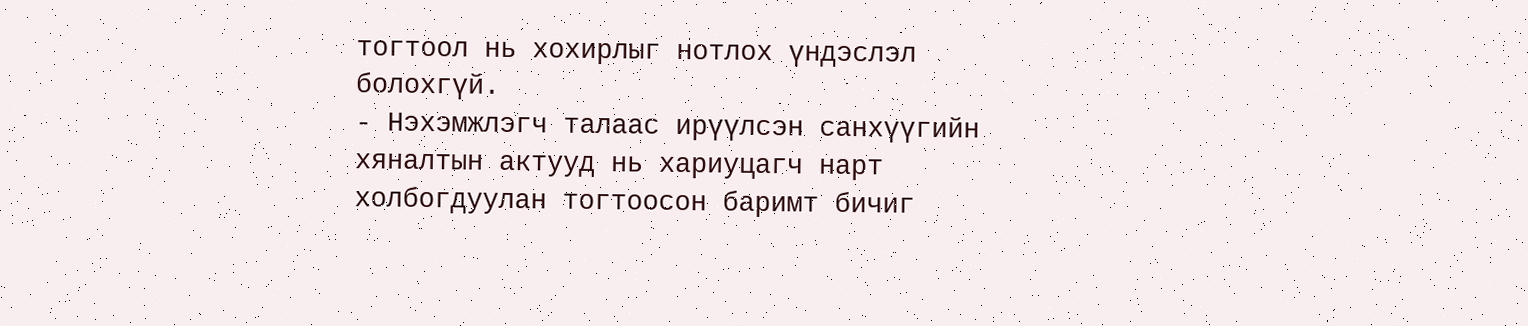тогтоол нь хохирлыг нотлох үндэслэл болохгүй.
- Нэхэмжлэгч талаас ирүүлсэн санхүүгийн хяналтын актууд нь хариуцагч нарт холбогдуулан тогтоосон баримт бичиг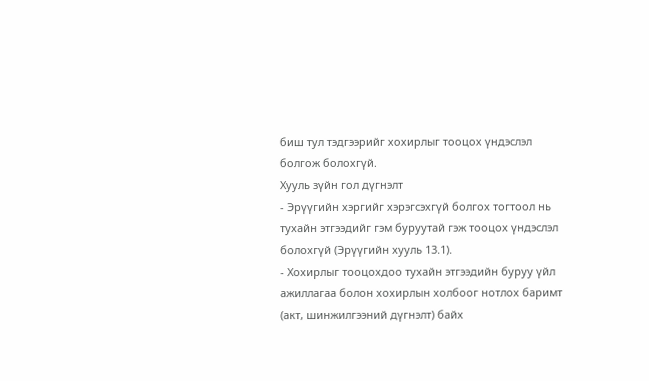биш тул тэдгээрийг хохирлыг тооцох үндэслэл болгож болохгүй.
Хууль зүйн гол дүгнэлт
- Эрүүгийн хэргийг хэрэгсэхгүй болгох тогтоол нь тухайн этгээдийг гэм буруутай гэж тооцох үндэслэл болохгүй (Эрүүгийн хууль 13.1).
- Хохирлыг тооцохдоо тухайн этгээдийн буруу үйл ажиллагаа болон хохирлын холбоог нотлох баримт (акт, шинжилгээний дүгнэлт) байх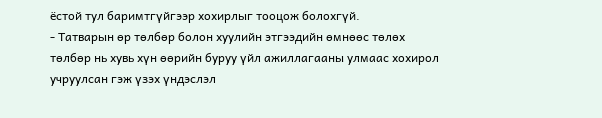ёстой тул баримтгүйгээр хохирлыг тооцож болохгүй.
- Татварын өр төлбөр болон хуулийн этгээдийн өмнөөс төлөх төлбөр нь хувь хүн өөрийн буруу үйл ажиллагааны улмаас хохирол учруулсан гэж үзэх үндэслэл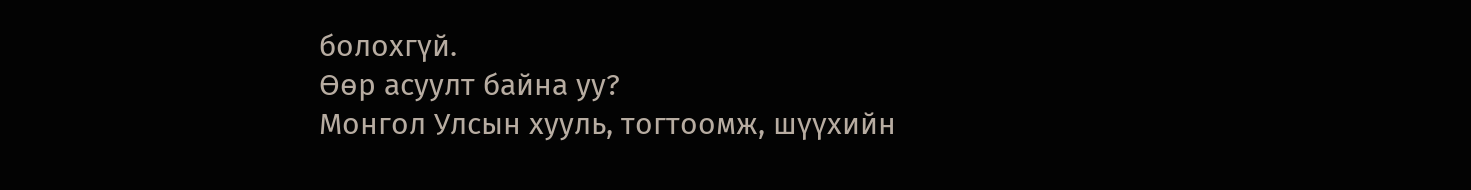болохгүй.
Өөр асуулт байна уу?
Монгол Улсын хууль, тогтоомж, шүүхийн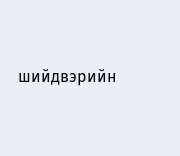шийдвэрийн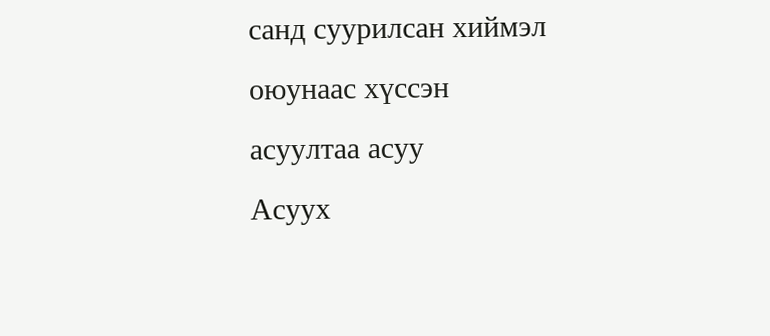санд суурилсан хиймэл оюунаас хүссэн асуултаа асуу
Асуух